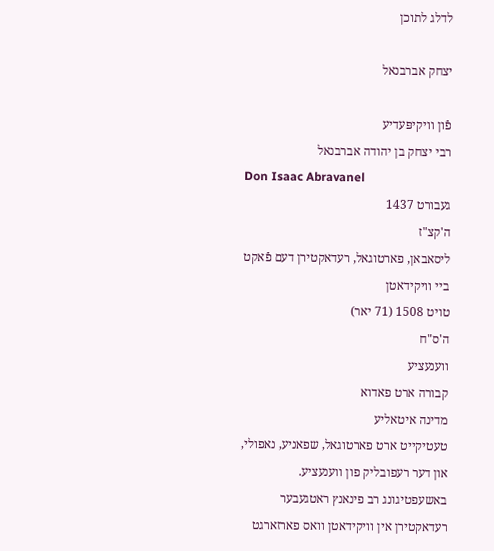לדלג לתוכן

יצחק אברבנאל

פֿון װיקיפּעדיע
רבי יצחק בן יהודה אברבנאל
Don Isaac Abravanel
געבורט 1437
ה'קצ"ז
ליסאבאן, פארטוגאל, רעדאקטירן דעם פֿאקט ביי וויקידאטן
טויט 1508 (71 יאר)
ה'ס"ח
ווענעציע
קבורה ארט פאדוא
מדינה איטאליע
טעטיקייט ארט פארטוגאל, שפאניע, נאפולי, און דער רעפובליק פון ווענעציע.
באשעפטיגונג רב פינאנץ ראטגעבער
רעדאקטירן אין וויקידאטן וואס פארזארגט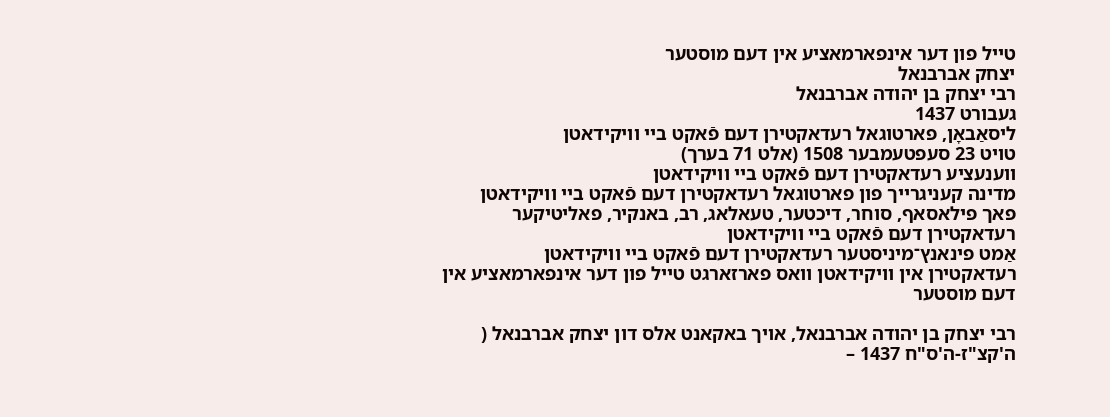טייל פון דער אינפארמאציע אין דעם מוסטער
יצחק אברבנאל
רבי יצחק בן יהודה אברבנאל
געבורט 1437
ליסאַבאָן, פארטוגאל רעדאקטירן דעם פֿאקט ביי וויקידאטן
טויט 23 סעפטעמבער 1508 (אלט 71 בערך)
ווענעציע רעדאקטירן דעם פֿאקט ביי וויקידאטן
מדינה קעניגרייך פון פארטוגאל רעדאקטירן דעם פֿאקט ביי וויקידאטן
פאך פילאסאף, סוחר, דיכטער, טעאלאג, רב, באנקיר, פאליטיקער רעדאקטירן דעם פֿאקט ביי וויקידאטן
אַמט פינאנץ־מיניסטער רעדאקטירן דעם פֿאקט ביי וויקידאטן
רעדאקטירן אין וויקידאטן וואס פארזארגט טייל פון דער אינפארמאציע אין דעם מוסטער

רבי יצחק בן יהודה אברבנאל, אויך באקאנט אלס דון יצחק אברבנאל ( ה'קצ"ז-ה'ס"ח 1437 –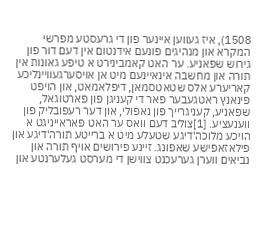1508), איז געווען איינער פון די גרעסטע מפרשי המקרא און מנהיגים פונעם אידנטום אין דעם דור פון גירוש שפאניע. ער האט קאמבינירט א טיפע גאונות אין תורה און מחשבה אינאיינעם מיט אן אויסערגעוויינליכע קאריערע אלס שטאטסמאן, דיפלאמאט, און הויפט פינאנץ ראטגעבער פאר די קעניגן פון פארטוגאל, שפאניע, קעניגרייך פון נאפולי, און דער רעפובליק פון ווענעציע. [1]צוליב דעם וואס ער האט פאראייניגט א הויכע מלוכה'דיגע שטעלע מיט א ברייטע תורה'דיגע און פילאזאפישע שאפונג. זיינע פירושים אויף תורה און נביאים ווערן גערעכנט צווישן די מערסט געלערנטע און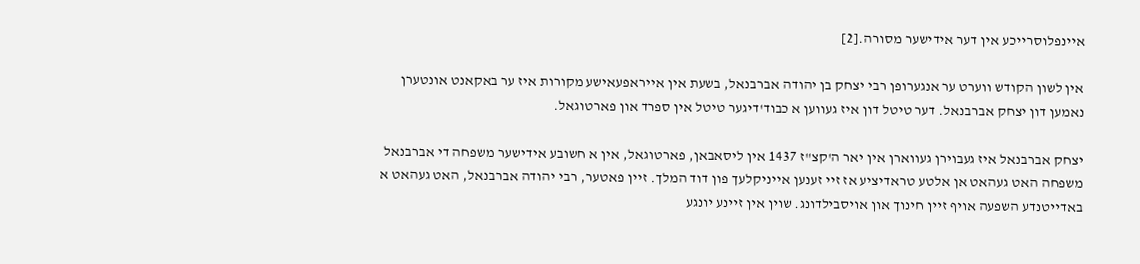איינפלוסרייכע אין דער אידישער מסורה.[2]

אין לשון הקודש ווערט ער אנגערופן רבי יצחק בן יהודה אברבנאל, בשעת אין אייראפעאישע מקורות איז ער באקאנט אונטערן נאמען דון יצחק אברבנאל. דער טיטל דון איז געווען א כבוד'דיגער טיטל אין ספרד און פארטוגאל.

יצחק אברבנאל איז געבוירן געווארן אין יאר ה'קצ"ז 1437 אין ליסאבאן, פארטוגאל, אין א חשובע אידישער משפחה די אברבנאל משפחה האט געהאט אן אלטע טראדיציע אז זיי זענען אייניקלעך פון דוד המלך. זיין פאטער, רבי יהודה אברבנאל, האט געהאט א באדייטנדע השפעה אויף זיין חינוך און אויסבילדונג. שוין אין זיינע יונגע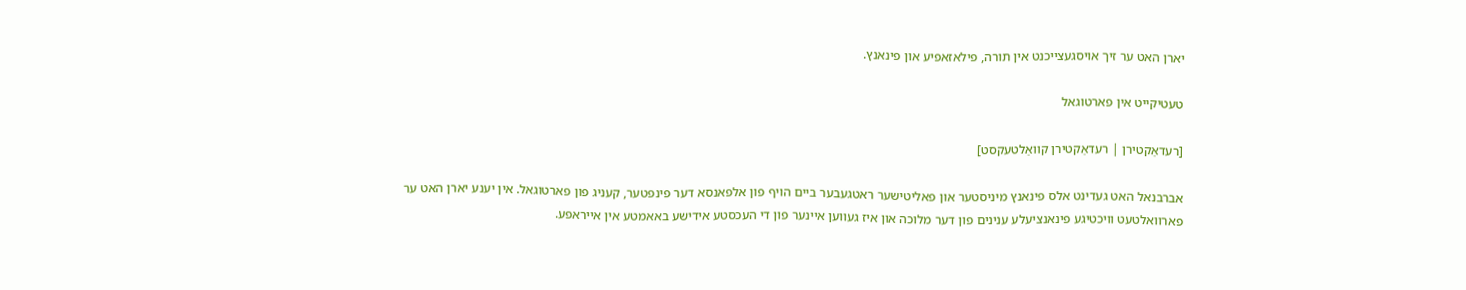יארן האט ער זיך אויסגעצייכנט אין תורה, פילאזאפיע און פינאנץ.

טעטיקייט אין פארטוגאל

[רעדאַקטירן | רעדאַקטירן קוואַלטעקסט]

אברבנאל האט געדינט אלס פינאנץ מיניסטער און פאליטישער ראטגעבער ביים הויף פון אלפאנסא דער פינפטער, קעניג פון פארטוגאל. אין יענע יארן האט ער פארוואלטעט וויכטיגע פינאנציעלע ענינים פון דער מלוכה און איז געווען איינער פון די העכסטע אידישע באאמטע אין אייראפע.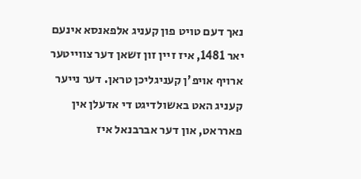נאך דעם טויט פון קעניג אלפאנסא אינעם יאר 1481, איז זיין זון זשאן דער צווייטער ארויף אויפ'ן קעניגליכן טראן. דער נייער קעניג האט באשולדיגט די אדעלן אין פארראט, און דער אברבנאל איז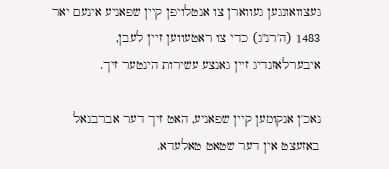געצוואונגען געווארן צו אנטלויפן קיין שפאניע אינעם יאר 1483 (ה'רנ"ג) כדי צו ראטעווען זיין לעבן, איבערלאזנדיג זיין גאנצע עשירות הינטער זיך.

נאכ'ן אנקומען קיין שפאניע, האט זיך דער אברבנאל באזעצט אין דער שטאט טאלעדא.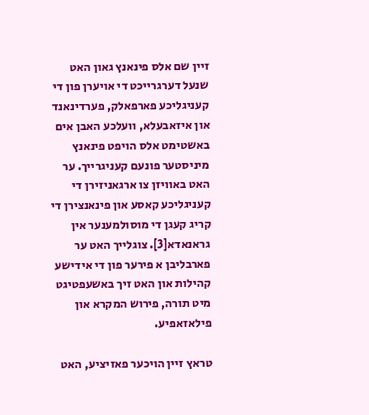זיין שם אלס פינאנץ גאון האט שנעל דערגרייכט די אויערן פון די קעניגליכע פארפאלק, פערדינאנד און איזאבעלא, וועלכע האבן אים באשטימט אלס הויפט פינאנץ מיניסטער פונעם קעניגרייך. ער האט באוויזן צו ארגאניזירן די קעניגליכע קאסע און פינאנצירן די קריג קעגן די מוסולמענער אין גראנאדא[3]. צוגלייך האט ער פארבליבן א פירער פון די אידישע קהילות און האט זיך באשעפטיגט מיט תורה, פירוש המקרא און פילאזאפיע.

טראץ זיין הויכער פאזיציע, האט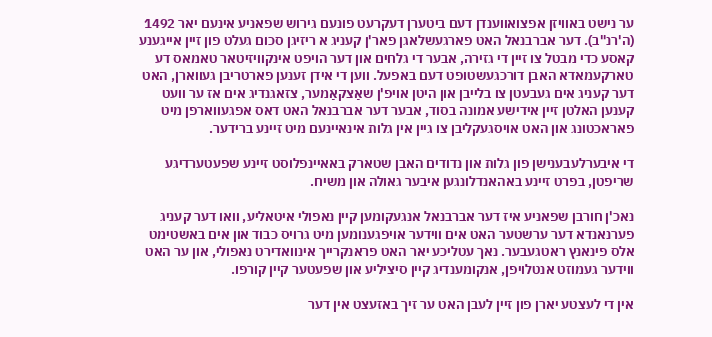ער נישט באוויזן אפצואווענדן דעם ביטערן דעקרעט פונעם גירוש שפאניע אינעם יאר 1492 (ה'רנ"ב). דער אברבנאל האט פארגעשלאגן פאר'ן קעניג א ריזיגן סכום געלט פון זיין אייגענע קאסע כדי מבטל צו זיין די גזירה, אבער די גלחים און דער הויפט אינקוויזיטאר טאמאס דע טארקעמאדא האבן דורכגעשטופט דעם באפעל. ווען די אידן זענען פארטריבן געווארן, האט דער קעניג אים געבעטן צו בלייבן און היטן אויפ'ן שאַצקאַמער, צזאגנדיג אים אז ער וועט קענען האלטן זיין אידישע אמונה בסוד, אבער דער אברבנאל האט דאס אפגעווארפן מיט פאראכטונג און האט אויסגעקליבן צו גיין אין גלות אינאיינעם מיט זיינע ברידער.

די איבערלעבענישן פון גלות און נדודים האבן שטארק באאיינפלוסט זיינע שפעטערדיגע שריפטן, בפרט זיינע באהאנדלונגען איבער גאולה און משיח.

נאכ'ן חורבן שפאניע איז דער אברבנאל אנגעקומען קיין נאפולי איטאליע, וואו דער קעניג פערנאנדא דער ערשטער האט אים ווידער אויפגענומען מיט גרויס כבוד און אים באשטימט אלס פינאנץ ראטגעבער. נאך עטליכע יאר האט פראנקרייך אינוואדירט נאפולי, און ער האט ווידער געמוזט אנטלויפן, אנקומענדיג קיין סיציליע און שפעטער קיין קורפו.

אין די לעצטע יארן פון זיין לעבן האט ער זיך באזעצט אין דער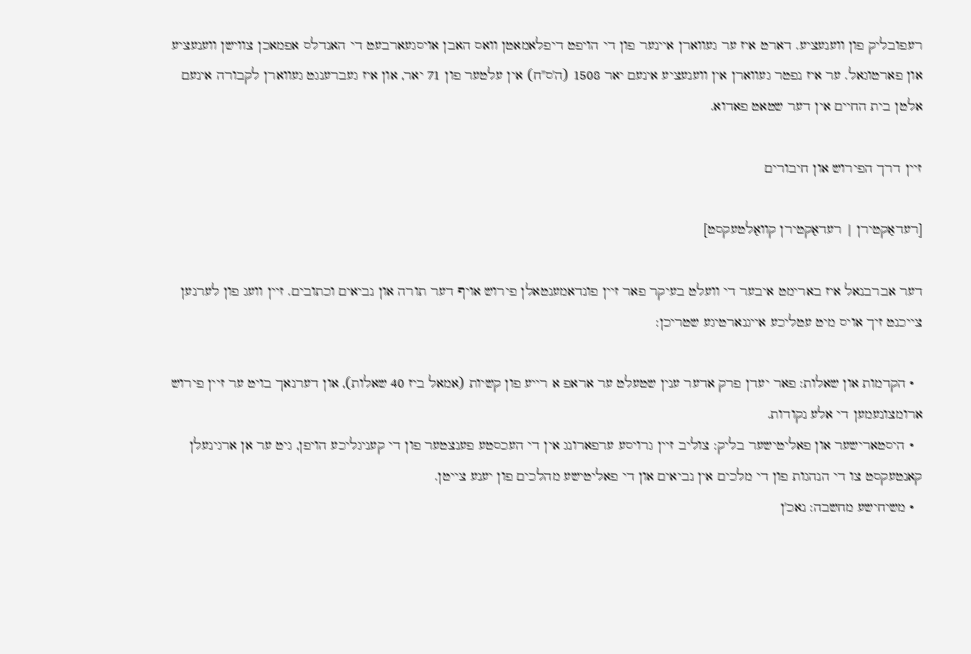רעפובליק פון ווענעציע. דארט איז ער געווארן איינער פון די הויפט דיפלאמאטן וואס האבן אויסגעארבעט די האנדלס אפמאכן צווישן ווענעציע און פארטוגאל. ער איז נפטר געווארן אין ווענעציע אינעם יאר 1508 (ה'ס"ח) אין עלטער פון 71 יאר, און איז געברענגט געווארן לקבורה אינעם אלטן בית החיים אין דער שטאט פאדוא.

זיין דרך הפירוש און חיבורים

[רעדאַקטירן | רעדאַקטירן קוואַלטעקסט]

דער אברבנאל איז בארימט איבער די וועלט בעיקר פאר זיין פונדאמענטאלן פירוש אויף דער תורה און נביאים וכתובים. זיין וועג פון לערנען צייכנט זיך אויס מיט עטליכע אייגנארטיגע שטריכן:

  • הקדמות און שאלות: פאר יעדן פרק אדער ענין שטעלט ער אראפ א רייע פון קשיות (אמאל ביז 40 שאלות), און דערנאך בויט ער זיין פירוש ארומצונעמען די אלע נקודות.
  • היסטארישער און פאליטישער בליק: צוליב זיין גרויסע ערפארונג אין די העכסטע פענצטער פון די קעניגליכע הויפן, גיט ער אן ארגינעלן קאנטעקסט צו די הנהגות פון די מלכים אין נביאים און די פאליטישע מהלכים פון יענע צייטן.
  • משיחישע מחשבה: נאכ'ן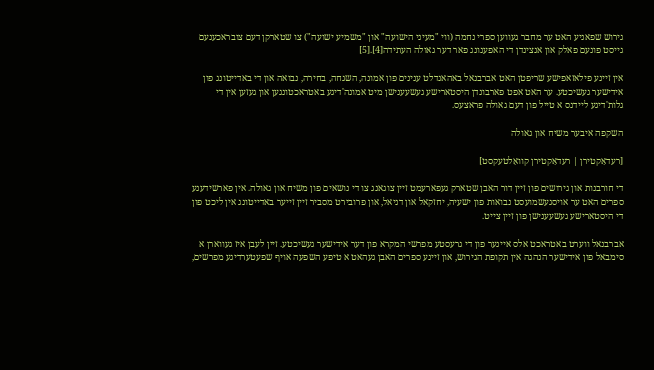גירוש שפאניע האט ער מחבר געווען ספרי נחמה (ווי "מעיני הישועה" און "משמיע ישועה") צו שטארקן דעם צובראכענעם גייסט פונעם פאלק און אנצינדן די האפענונג פאר דער גאולה העתידה[4].[5]

אין זיינע פילאזאפישע שריפטן האט אברבנאל באהאנדלט ענינים פון אמונה, השגחה, בחירה, נבואה און די באדייטונג פון אידישער געשיכטע. ער האט אפט פארבונדן היסטארישע געשעענישן מיט אמונה'דיגע באטראכטונגען און געזען אין די גלות'דיגע ליידנס א טייל פון דעם גאולה פראצעס.

השקפה איבער משיח און גאולה

[רעדאַקטירן | רעדאַקטירן קוואַלטעקסט]

די חורבנות און גירושים פון זיין דור האבן שטארק געפארעמט זיין צוגאנג צו די נושאים פון משיח און גאולה. אין פארשידענע ספרים האט ער אויסגעשמועסט נבואות פון ישעיה, יחזקאל און דניאל, און פרובירט מסביר זיין זייער באדייטונג אין ליכט פון די היסטארישע געשעענישן פון זיין צייט.

אברבנאל ווערט באטראכט אלס איינער פון די גרעסטע מפרשי המקרא פון דער אידישער געשיכטע. זיין לעבן איז געווארן א סימבאל פון אידישער הנהגה אין תקופת הגירוש, און זיינע ספרים האבן געהאט א טיפע השפעה אויף שפעטערדיגע מפרשים,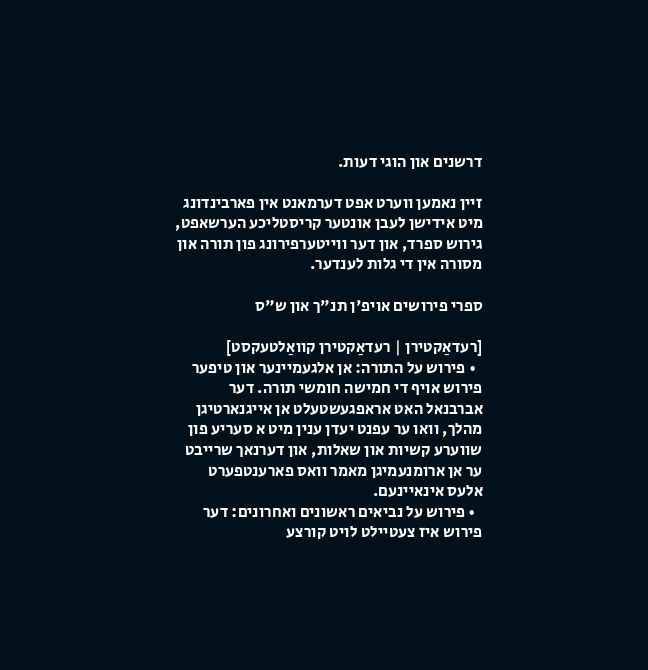דרשנים און הוגי דעות.

זיין נאמען ווערט אפט דערמאנט אין פארבינדונג מיט אידישן לעבן אונטער קריסטליכע הערשאפט, גירוש ספרד, און דער ווייטערפירונג פון תורה און מסורה אין די גלות לענדער.

ספרי פירושים אויפ'ן תנ"ך און ש"ס

[רעדאַקטירן | רעדאַקטירן קוואַלטעקסט]
  • פירוש על התורה: אן אלגעמיינער און טיפער פירוש אויף די חמישה חומשי תורה. דער אברבנאל האט אראפגעשטעלט אן אייגנארטיגן מהלך, וואו ער עפנט יעדן ענין מיט א סעריע פון שווערע קשיות און שאלות, און דערנאך שרייבט ער אן ארומנעמיגן מאמר וואס פארענטפערט אלעס אינאיינעם.
  • פירוש על נביאים ראשונים ואחרונים: דער פירוש איז צעטיילט לויט קורצע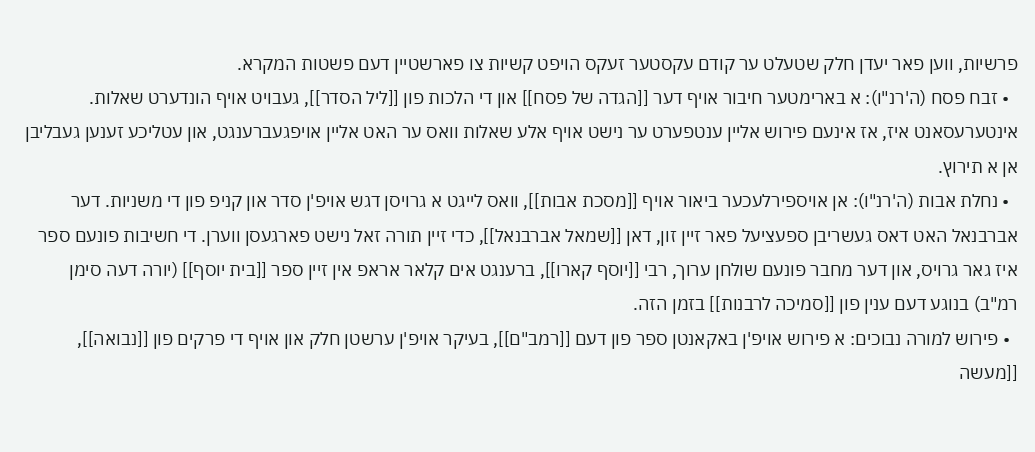פרשיות, ווען פאר יעדן חלק שטעלט ער קודם עקסטער זעקס הויפט קשיות צו פארשטיין דעם פשטות המקרא.
  • זבח פסח (ה'רנ"ו): א בארימטער חיבור אויף דער [[הגדה של פסח]] און די הלכות פון [[ליל הסדר]], געבויט אויף הונדערט שאלות. אינטערעסאנט איז, אז אינעם פירוש אליין ענטפערט ער נישט אויף אלע שאלות וואס ער האט אליין אויפגעברענגט, און עטליכע זענען געבליבן אן א תירוץ.
  • נחלת אבות (ה'רנ"ו): אן אויספירלעכער ביאור אויף [[מסכת אבות]], וואס לייגט א גרויסן דגש אויפ'ן סדר און קניפ פון די משניות. דער אברבנאל האט דאס געשריבן ספעציעל פאר זיין זון, דאן [[שמאל אברבנאל]], כדי זיין תורה זאל נישט פארגעסן ווערן. די חשיבות פונעם ספר איז גאר גרויס, און דער מחבר פונעם שולחן ערוך, רבי [[יוסף קארו]], ברענגט אים קלאר אראפ אין זיין ספר [[בית יוסף]] (יורה דעה סימן רמ"ב) בנוגע דעם ענין פון [[סמיכה לרבנות]] בזמן הזה.
  • פירוש למורה נבוכים: א פירוש אויפ'ן באקאנטן ספר פון דעם [[רמב"ם]], בעיקר אויפ'ן ערשטן חלק און אויף די פרקים פון [[נבואה]], [[מעשה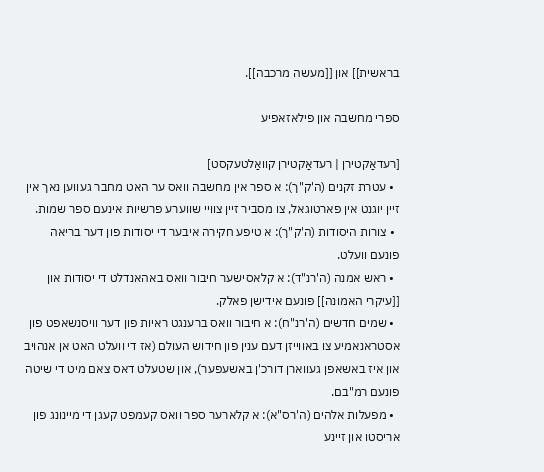בראשית]] און [[מעשה מרכבה]].

ספרי מחשבה און פילאזאפיע

[רעדאַקטירן | רעדאַקטירן קוואַלטעקסט]
  • עטרת זקנים (ה'ק"ך): א ספר אין מחשבה וואס ער האט מחבר געווען נאך אין זיין יוגנט אין פארטוגאל, צו מסביר זיין צוויי שווערע פרשיות אינעם ספר שמות.
  • צורות היסודות (ה'ק"ך): א טיפע חקירה איבער די יסודות פון דער בריאה פונעם וועלט.
  • ראש אמנה (ה'רנ"ד): א קלאסישער חיבור וואס באהאנדלט די יסודות און [[עיקרי האמונה]] פונעם אידישן פאלק.
  • שמים חדשים (ה'רנ"ח): א חיבור וואס ברענגט ראיות פון דער וויסנשאפט פון אסטראנאמיע צו באווייזן דעם ענין פון חידוש העולם (אז די וועלט האט אן אנהויב און איז באשאפן געווארן דורכ'ן באשעפער), און שטעלט דאס צאם מיט די שיטה פונעם רמ"בם.
  • מפעלות אלהים (ה'רס"א): א קלארער ספר וואס קעמפט קעגן די מיינונג פון אריסטו און זיינע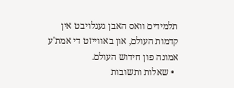תלמידים וואס האבן געגלויבט אין קדמות העולם, און באווייזט די אמת'ע אמונה פון חידוש העולם.
  • שאלות ותשובות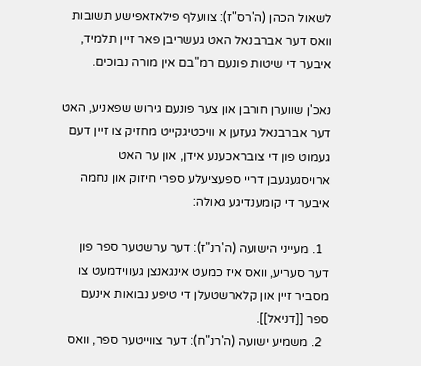לשאול הכהן (ה'רס"ז): צוועלף פילאזאפישע תשובות וואס דער אברבנאל האט געשריבן פאר זיין תלמיד, איבער די שיטות פונעם רמ"בם אין מורה נבוכים.

נאכ'ן שווערן חורבן און צער פונעם גירוש שפאניע, האט דער אברבנאל געזען א וויכטיגקייט מחזיק צו זיין דעם געמוט פון די צובראכענע אידן, און ער האט ארויסגעגעבן דריי ספעציעלע ספרי חיזוק און נחמה איבער די קומענדיגע גאולה:

  1. מעייני הישועה (ה'רנ"ז): דער ערשטער ספר פון דער סעריע, וואס איז כמעט אינגאנצן געווידמעט צו מסביר זיין און קלארשטעלן די טיפע נבואות אינעם ספר [[דניאל]].
  2. משמיע ישועה (ה'רנ"ח): דער צווייטער ספר, וואס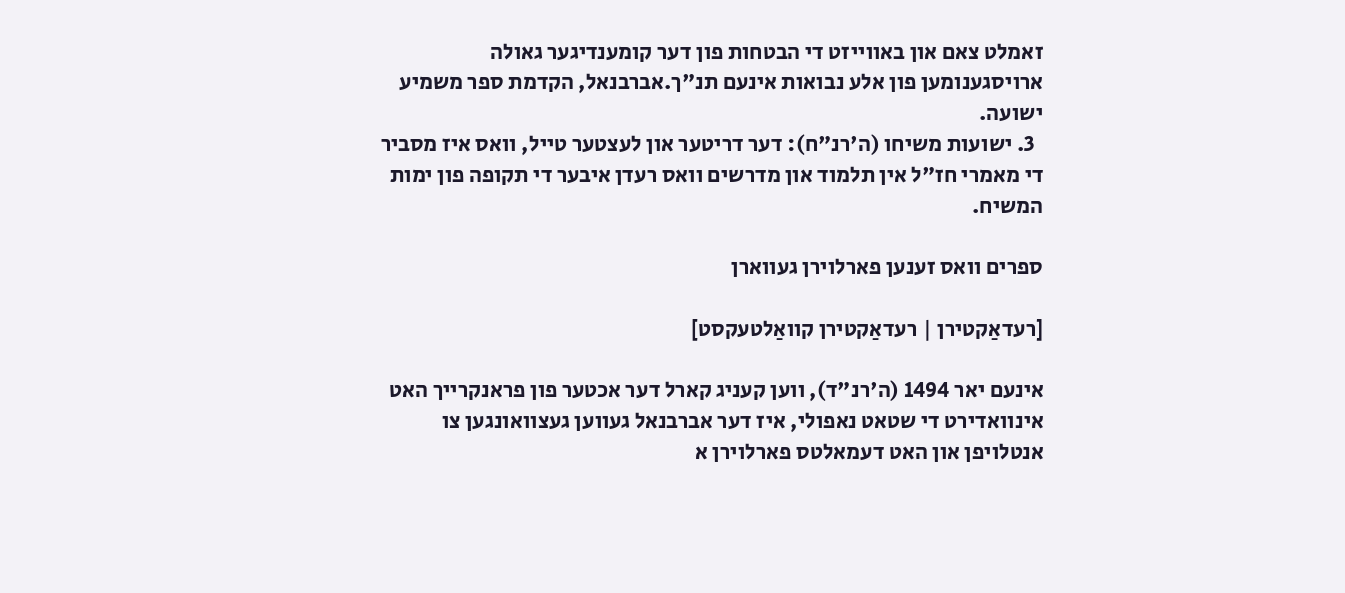זאמלט צאם און באווייזט די הבטחות פון דער קומענדיגער גאולה ארויסגענומען פון אלע נבואות אינעם תנ"ך.אברבנאל, הקדמת ספר משמיע ישועה.
  3. ישועות משיחו (ה'רנ"ח): דער דריטער און לעצטער טייל, וואס איז מסביר די מאמרי חז"ל אין תלמוד און מדרשים וואס רעדן איבער די תקופה פון ימות המשיח.

ספרים וואס זענען פארלוירן געווארן

[רעדאַקטירן | רעדאַקטירן קוואַלטעקסט]

אינעם יאר 1494 (ה'רנ"ד), ווען קעניג קארל דער אכטער פון פראנקרייך האט אינוואדירט די שטאט נאפולי, איז דער אברבנאל געווען געצוואונגען צו אנטלויפן און האט דעמאלטס פארלוירן א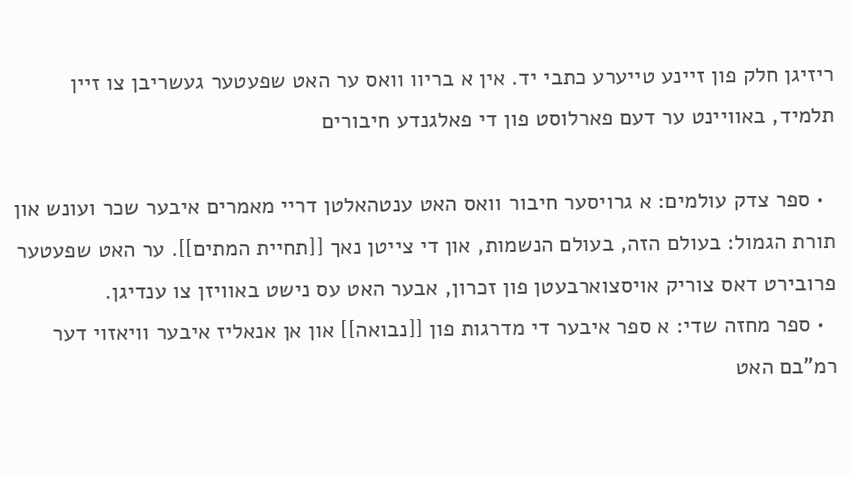ריזיגן חלק פון זיינע טייערע כתבי יד. אין א בריוו וואס ער האט שפעטער געשריבן צו זיין תלמיד, באוויינט ער דעם פארלוסט פון די פאלגנדע חיבורים

  • ספר צדק עולמים: א גרויסער חיבור וואס האט ענטהאלטן דריי מאמרים איבער שכר ועונש און תורת הגמול: בעולם הזה, בעולם הנשמות, און די צייטן נאך [[תחיית המתים]]. ער האט שפעטער פרובירט דאס צוריק אויסצוארבעטן פון זכרון, אבער האט עס נישט באוויזן צו ענדיגן.
  • ספר מחזה שדי: א ספר איבער די מדרגות פון [[נבואה]] און אן אנאליז איבער וויאזוי דער רמ"בם האט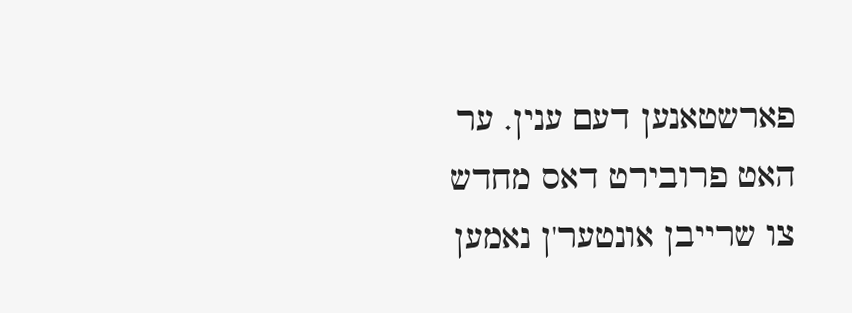פארשטאנען דעם ענין. ער האט פרובירט דאס מחדש צו שרייבן אונטער'ן נאמען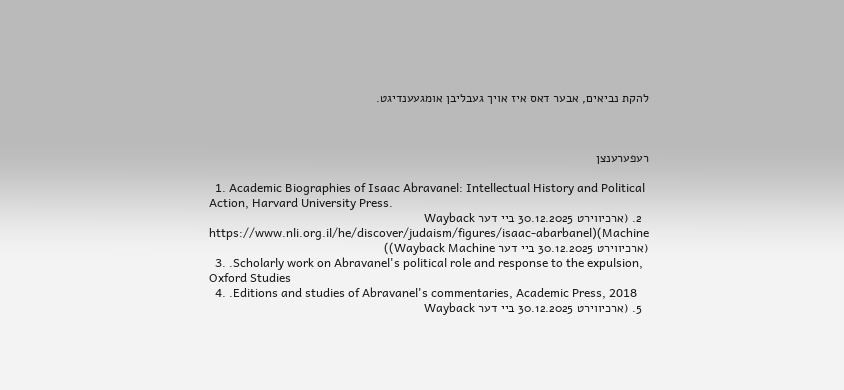להקת נביאים, אבער דאס איז אויך געבליבן אומגעענדיגט.



רעפערענצן

  1. Academic Biographies of Isaac Abravanel: Intellectual History and Political Action, Harvard University Press.
  2. (ארכיווירט 30.12.2025 ביי דער Wayback Machine)(https://www.nli.org.il/he/discover/judaism/figures/isaac-abarbanel (ארכיווירט 30.12.2025 ביי דער Wayback Machine))
  3. .Scholarly work on Abravanel's political role and response to the expulsion, Oxford Studies
  4. .Editions and studies of Abravanel's commentaries, Academic Press, 2018
  5. (ארכיווירט 30.12.2025 ביי דער Wayback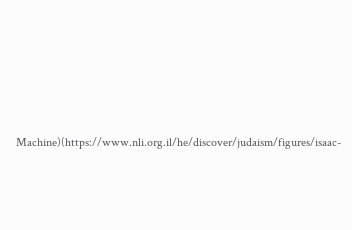Machine)(https://www.nli.org.il/he/discover/judaism/figures/isaac-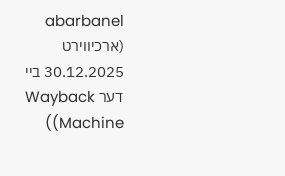abarbanel (ארכיווירט 30.12.2025 ביי דער Wayback Machine))